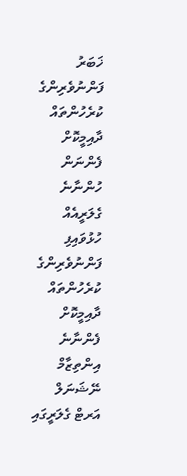ޚަބަރު
ފަންނުވެރިންގެ ކުރެހުންތައް ދާއިމީކޮށް ފެންނަން ހުންނާނެ ގެލަރީއެއް ހުޅުވައިފި
ފަންނުވެރިންގެ ކުރެހުންތައް ދާއިމީކޮށް ފެންނާނެ އިންތިޒާމް ނޭޝަނަލް އަރޓް ގެލަރީގައި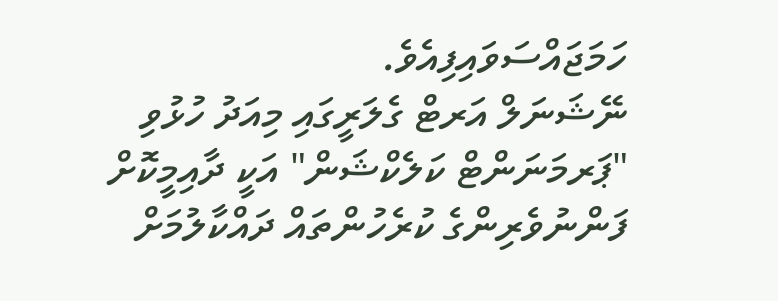ހަމަޖައްސަވައިފިއެވެ.
ނޭޝަނަލް އަރޓް ގެލަރީގައި މިއަދު ހުޅުވި "ޕަރމަނަންޓް ކަލެކްޝަން" އަކީ ދާއިމީކޮށް ފަންނުވެރިންގެ ކުރެހުންތައް ދައްކާލުމަށް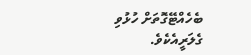ބެހެއްޓޭގޮތަށް ހުޅުވި ގެލަރީއެކެވެ.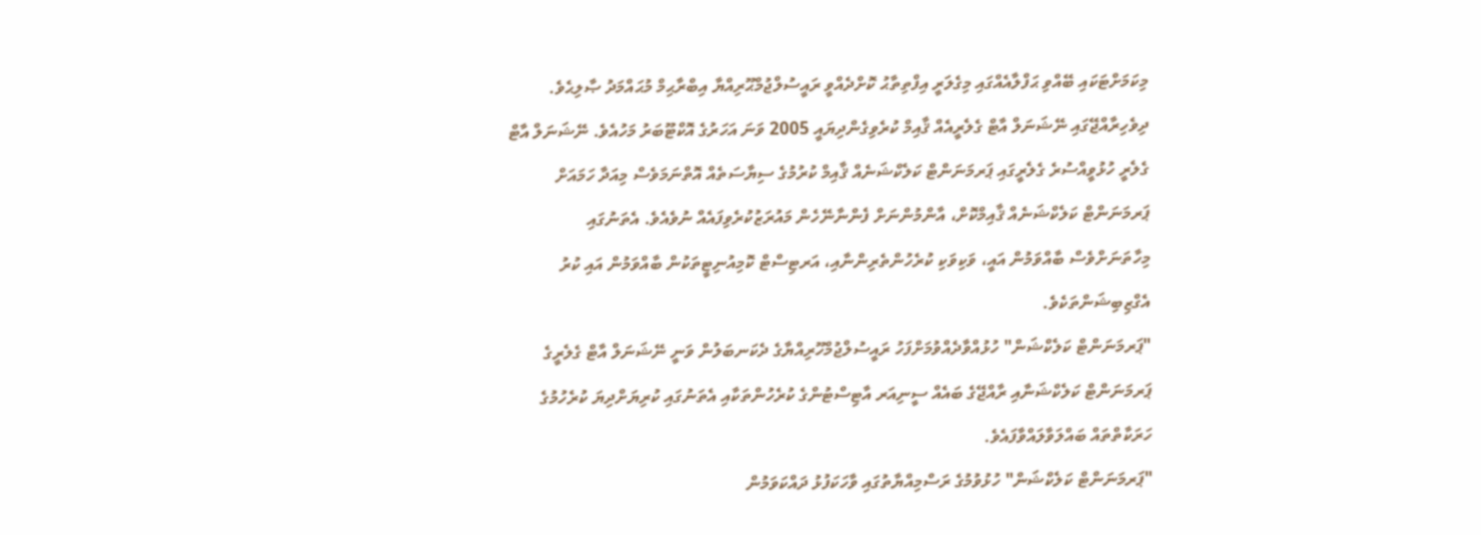މިކަމަށްޓަކައި ބޭއްވި ޙަފްލާއެއްގައި މިގެލަރީ އިފްތިތާޙު ކޮށްދެއްވީ ރައީސުލްޖުމްޙޫރިއްޔާ އިބްރާޙިމް މުޙައްމަދު ޞާލިޙެވެ.
ދިވެހިރާއްޖޭގައި ނޭޝަނަލް އާޓް ގެލެރީއެއް ޤާއިމް ކުރެވިގެންދިޔައީ 2005 ވަނަ އަހަރުގެ އޮކްޓޫބަރު މަހުއެވެ. ނޭޝަނަލް އާޓް ގެލެރީ ހުޅުވީއްސުރެ ގެލެރީގައި ޕަރމަނަންޓް ކަލެކްޝަނެއް ޤާއިމް ކުރުމުގެ ސިޔާސަތެއް އޮތްނަމަވެސް މިއަދާ ހަމައަށް ޕަރމަނަންޓް ކަލެކްޝަނެއް ޤާއިމްކޮށް، އާންމުންނަށް ފެންނާނޭހެން މައުރަޒުކުރެވިފައެއް ނުވެއެވެ. އެތަނުގައި މިހާތަނަށްވެސް ބާއްވަމުން އައީ، ވަކިވަކި ކުރެހުންތެރިންނާއި، އަރޓިސްޓް ކޮމިއުނިޓީތަކުން ބާއްވަމުން އައި ކުރު އެގްޒިބިޝަންތަކެވެ.
"ޕަރމަނަންޓް ކަލެކްޝަން" ހުޅުއްވާދެއްވުމަށްފަހު ރައީސުލްޖުމްހޫރިއްޔާގެ ދެކަނބަލުން ވަނީ ނޭޝަނަލް އާޓް ގެލެރީގެ ޕަރމަނަންޓް ކަލެކްޝަނާއި ރާއްޖޭގެ ބައެއް ސީނިއަރ އާޓިސްޓުންގެ ކުރެހުންތަކާއި އެތަނުގައި ކުރިޔަށްދިޔަ ކުރެހުމުގެ ހަރަކާތްތައް ބައްލަވާލައްވާފައެވެ.
"ޕަރމަނަންޓް ކަލެކްޝަން" ހުޅުވުމުގެ ރަސްމިއްޔާތުގައި ވާހަކަފުޅު ދައްކަވަމުން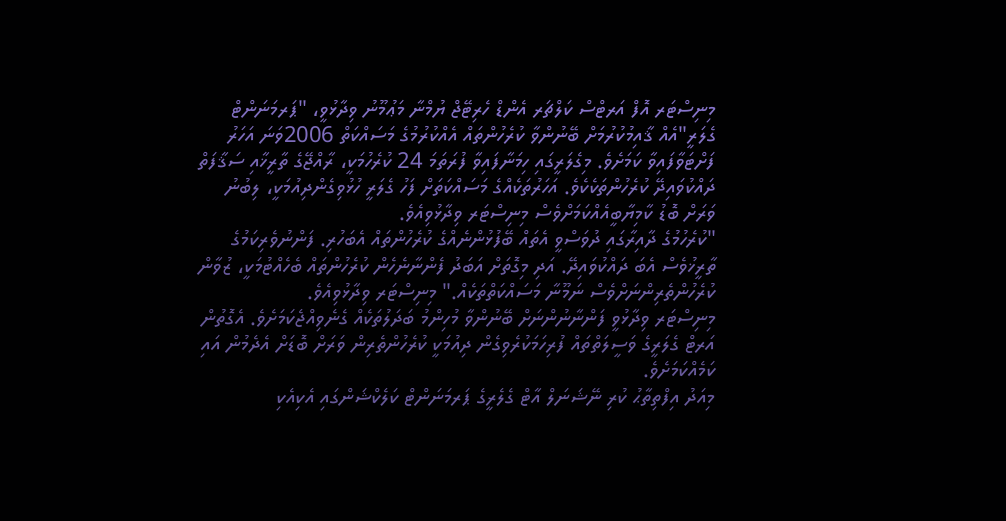މިނިސްޓަރ އޮފް އަރޓްސް ކަލްޗަރ އެންޑް ހެރިޓޭޖް ޔުމްނާ މަޢުމޫނު ވިދާޅުވީ، "ޕަރމަނަންޓް ގެލަރީ"އެއް ޤާއިމުކުރުމަށް ބޭނުންވާ ކުރެހުންތައް އެއްކުރުމުގެ މަސައްކަތް 2006ވަނަ އަހަރު ފަށްޓަވާފައިވާ ކަމަށެވެ. މިގެލަރީގައި ހިމަނާފައިވާ ފުރަތަމަ 24 ކުރެހުމަކީ، ރާއްޖޭގެ ތާރީޚާއި ސަޤާފަތް ދައްކުވައިދޭ ކުރެހުންތަކެކެވެ. އަހަރުތަކެއްގެ މަސައްކަތަށް ފަހު ގެލަރީ ހުޅުވިގެންދިއުމަކީ، ލިބުނު ވަރަށް ބޮޑު ކާމިޔާބީއެއްކަމަށްވެސް މިނިސްޓަރ ވިދާޅުވިއެވެ.
"ކުރެހުމުގެ ދާއިރާގައި ދުވަސްވީ އެތައް ބޭފުޅުންނެއްގެ ކުރެހުންތައް އެބަހުރި. ފަންނުވެރިކަމުގެ ތާރީޚުވެސް އެބަ ދައްކުވައިދޭ. އަދި މިގޮތަށް އަބަދު ފެންނާނެހެން ކުރެހުންތައް ބެހެއްޓުމަކީ، ޒުވާން ކުރެހުންތެރިންނަށްވެސް ނަމޫނާ މަސައްކަތްތަކެއް." މިނިސްޓަރ ވިދާޅުވިއެވެ.
މިނިސްޓަރ ވިދާޅުވީ ފަންނާނުންނަށް ބޭނުންވާ މުހިންމު ބަދަލުތަކެއް ގެނެވިއްޖެކަމަށެވެ. އެގޮތުން އަރޓް ގެލަރީގެ ވަސީލަތްތައް ފުރިހަމަކުރެވިގެން ދިއުމަކީ ކުރެހުންތެރިން ވަރަށް ބޮޑަށް އެދެމުން އައި ކަމެއްކަމަށެވެ.
މިއަދު އިފްތިތާޙު ކުރި ނޭޝަނަލް އާޓް ގެލެރީގެ ޕަރމަނަންޓް ކަލެކްޝަންގައި އެކިއެކި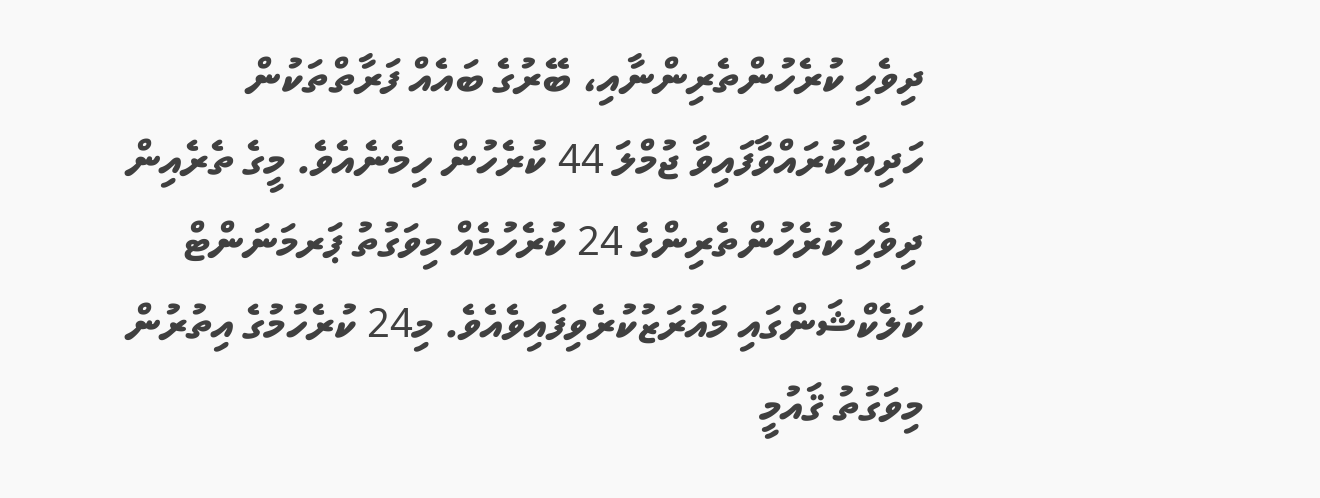ދިވެހި ކުރެހުންތެރިންނާއި، ބޭރުގެ ބައެއް ފަރާތްތަކުން ހަދިޔާކުރައްވާފައިވާ ޖުމްލަ 44 ކުރެހުން ހިމެނެއެވެ. މީގެ ތެރެއިން ދިވެހި ކުރެހުންތެރިންގެ 24 ކުރެހުމެއް މިވަގުތު ޕަރމަނަންޓް ކަލެކްޝަންގައި މައުރަޒުކުރެވިފައިވެއެވެ. މި24 ކުރެހުމުގެ އިތުރުން މިވަގުތު ޤައުމީ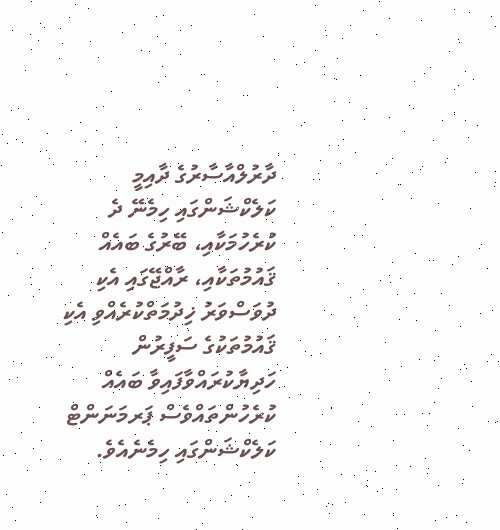ދާރުލްއާސާރުގެ ދާއިމީ ކަލެކްޝަންގައި ހިމެނޭ ދެ ކުރެހުމަކާއި، ބޭރުގެ ބައެއް ޤައުމުތަކާއި، ރާއްޖޭގައި އެކި ދުވަސްވަރު ޚިދުމަތްކުރެއްވި އެކި ޤައުމުތަކުގެ ސަފީރުން ހަދިޔާކުރައްވާފައިވާ ބައެއް ކުރެހުންތައްވެސް ޕަރމަނަންޓް ކަލެކްޝަންގައި ހިމެނެއެވެ.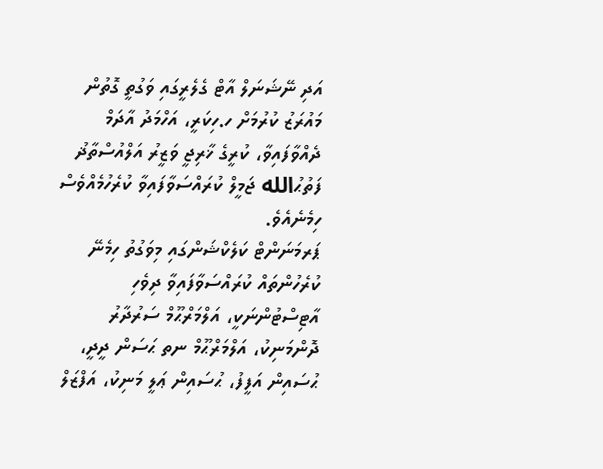އަދި ނޭޝަނަލް އާޓް ގެލެރީގައި ވަގުތީ ގޮތުން މައުރަޒު ކުރުމަށް ހ.ހިކަރީ، އަހްމަދު އާދަމް ދެއްވާފައިވާ، ކުރީގެ ޚާރިޖީ ވަޒީރު އަލްއުސްތާޛު ފަތުޙުالله ޖަމީލް ކުރައްސަވާފައިވާ ކުރެހުމެއްވެސް ހިމެނެއެވެ.
ޕަރމަނަންޓް ކަލެކްޝަންގައި މިވަގުތު ހިމެނޭ ކުރެހުންތައް ކުރައްސަވާފައިވާ ދިވެހި އާޓިސްޓުންނަކީ، އަލްމަރްޙޫމް ސަރުދާރު ދޮންމަނިކު، އަލްމަރްޙޫމް ނތ ޙަސަން ދީދީ، ޙުސައިން އަފީފު، ޙުސައިން ޢަލީ މަނިކު، އަފްޒަލް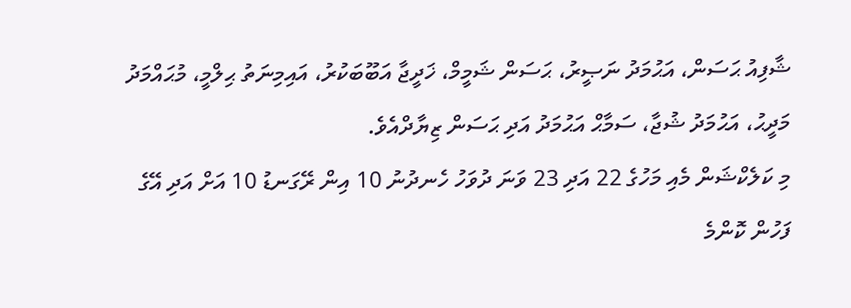ޝާފިއު ޙަސަން، އަޙުމަދު ނަޞީރު، ޙަސަން ޝަމީމް، ޚަދީޖާ އަބޫބަކުރު، އައިމިނަތު ޙިލްމީ، މުޙައްމަދު މަދީޙު، އަޙުމަދު ޝުޖާ، ސަމާޙް އަޙުމަދު އަދި ޙަސަން ޒިޔާދްއެވެ.
މި ކަލެކްޝަން މެއި މަހުގެ 22 އަދި 23 ވަނަ ދުވަހު ހެނދުނު 10 އިން ރޭގަނޑު 10 އަށް އަދި އޭގެ ފަހުން ކޮންމެ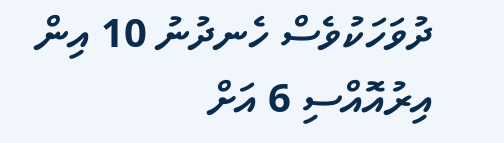ދުވަހަކުވެސް ހެނދުނު 10 އިން އިރުއޮއްސި 6 އަށް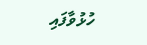ހުޅުވާފައި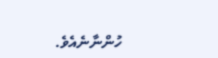ހުންނާނެއެވެ.